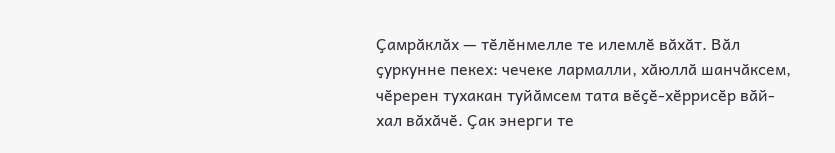Ҫамрӑклӑх — тӗлӗнмелле те илемлӗ вӑхӑт. Вӑл ҫуркунне пекех: чечеке лармалли, хӑюллӑ шанчӑксем, чӗререн тухакан туйӑмсем тата вӗҫӗ-хӗррисӗр вӑй-хал вӑхӑчӗ. Ҫак энерги те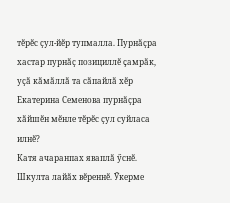тӗрӗс ҫул-йӗр тупмалла. Пурнӑҫра хастар пурнӑҫ позициллӗ çамрӑк, уҫӑ кӑмӑллӑ та сӑпайлӑ хӗр Екатерина Семенова пурнӑҫра хӑйшӗн мӗнле тӗрӗс ҫул суйласа илнӗ?
Катя ачаранпах яваплӑ ӳснӗ. Шкулта лайӑх вӗреннӗ. Ӳкерме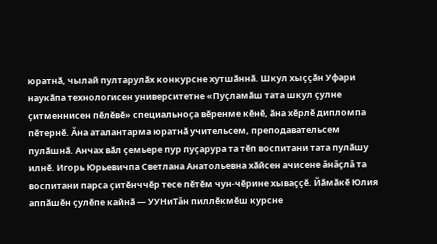юратнӑ, чылай пултарулӑх конкурсне хутшӑннӑ. Шкул хыҫҫӑн Уфари наукӑпа технологисен университетне «Пуҫламӑш тата шкул ҫулне ҫитменнисен пӗлӗвӗ» специальноҫа вӗренме кӗнӗ, ӑна хӗрлӗ дипломпа пӗтернӗ. Ӑна аталантарма юратнӑ учительсем, преподавательсем пулӑшнӑ. Анчах вӑл ҫемьере пур пуҫарура та тӗп воспитани тата пулӑшу илнӗ. Игорь Юрьевичпа Светлана Анатольевна хӑйсен ачисене ăнăçлă та воспитани парса ҫитӗнччӗр тесе пӗтӗм чун-чӗрине хываҫҫӗ. Йӑмӑкӗ Юлия аппӑшӗн ҫулӗпе кайнӑ — УУНиТăн пиллӗкмӗш курсне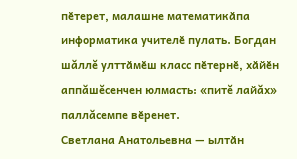пӗтерет, малашне математикӑпа информатика учителӗ пулать. Богдан шăллĕ улттӑмӗш класс пӗтернӗ, хӑйӗн аппăшĕсенчен юлмасть: «питĕ лайăх» паллăсемпе вӗренет.
Светлана Анатольевна — ылтӑн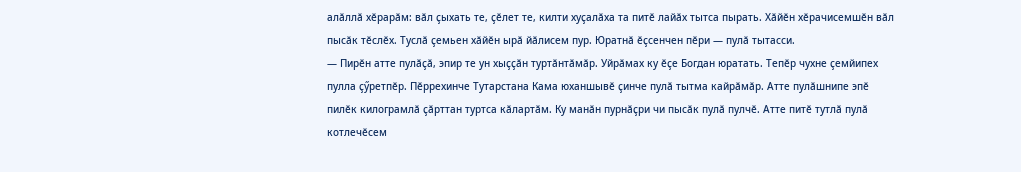алӑллӑ хӗрарӑм: вӑл ҫыхать те, ҫӗлет те, килти хуҫалӑха та питӗ лайӑх тытса пырать. Хӑйӗн хӗрачисемшӗн вӑл пысӑк тӗслӗх. Туслӑ ҫемьен хӑйӗн ырӑ йӑлисем пур. Юратнӑ ӗҫсенчен пӗри — пулӑ тытасси.
— Пирӗн атте пулӑҫӑ, эпир те ун хыҫҫӑн туртӑнтӑмӑр. Уйрӑмах ку ӗҫе Богдан юратать. Тепӗр чухне ҫемйипех пулла ҫӳретпӗр. Пӗррехинче Тутарстана Кама юханшывӗ ҫинче пулӑ тытма кайрӑмӑр. Атте пулӑшнипе эпӗ пилӗк килограмлӑ ҫӑрттан туртса кӑлартӑм. Ку манӑн пурнӑҫри чи пысӑк пулӑ пулчӗ. Атте питӗ тутлӑ пулӑ котлечӗсем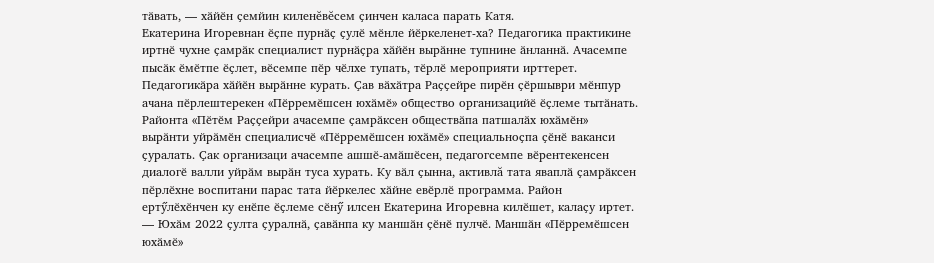тӑвать, — хӑйӗн ҫемйин киленĕвĕсем ҫинчен каласа парать Катя.
Екатерина Игоревнан ӗҫпе пурнӑҫ ҫулӗ мӗнле йӗркеленет-ха? Педагогика практикине иртнӗ чухне ҫамрӑк специалист пурнӑҫра хӑйӗн вырӑнне тупнине ӑнланнӑ. Ачасемпе пысӑк ӗмӗтпе ӗҫлет, вӗсемпе пӗр чӗлхе тупать, тӗрлӗ мероприяти ирттерет. Педагогикӑра хӑйӗн вырӑнне курать. Ҫав вӑхӑтра Раҫҫейре пирӗн ҫӗршыври мӗнпур ачана пӗрлештерекен «Пӗрремӗшсен юхӑмӗ» общество организацийӗ ӗҫлеме тытӑнать. Районта «Пӗтӗм Раҫҫейри ачасемпе ҫамрӑксен обществӑпа патшалӑх юхӑмӗн» вырӑнти уйрӑмӗн специалисчӗ «Пӗрремӗшсен юхӑмӗ» специальноҫпа ҫӗнӗ ваканси ҫуралать. Ҫак организаци ачасемпе ашшӗ-амӑшӗсен, педагогсемпе вӗрентекенсен диалогӗ валли уйрӑм вырӑн туса хурать. Ку вӑл ҫынна, активлă тата яваплӑ ҫамрӑксен пӗрлӗхне воспитани парас тата йӗркелес хӑйне евӗрлӗ программа. Район ертӳлӗхӗнчен ку енӗпе ӗҫлеме сӗнӳ илсен Екатерина Игоревна килӗшет, калаҫу иртет.
— Юхӑм 2022 ҫулта ҫуралнӑ, ҫавӑнпа ку маншӑн ҫӗнӗ пулчӗ. Маншӑн «Пӗрремӗшсен юхӑмӗ»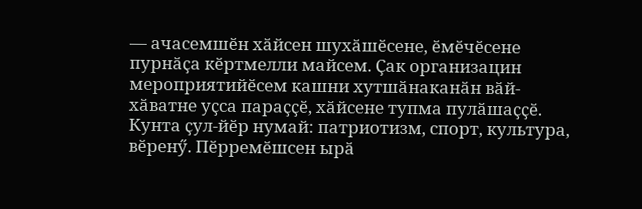— ачасемшӗн хӑйсен шухӑшӗсене, ӗмӗчӗсене пурнӑҫа кӗртмелли майсем. Ҫак организацин мероприятийӗсем кашни хутшӑнаканӑн вӑй-хӑватне уҫса параҫҫӗ, хӑйсене тупма пулӑшаҫҫӗ. Кунта ҫул-йӗр нумай: патриотизм, спорт, культура, вӗренӳ. Пӗрремӗшсен ырӑ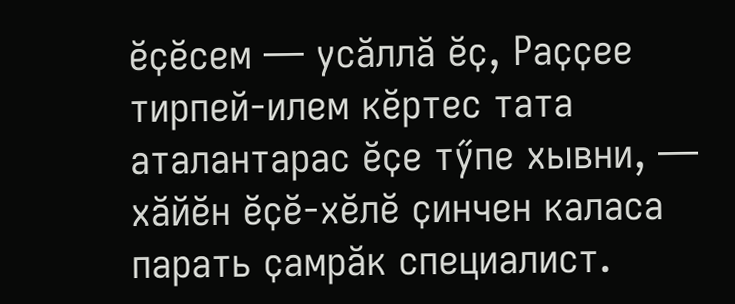ӗҫӗсем — усӑллӑ ӗҫ, Раҫҫее тирпей-илем кӗртес тата аталантарас ӗҫе тӳпе хывни, — хӑйӗн ӗҫӗ-хӗлӗ ҫинчен каласа парать ҫамрӑк специалист.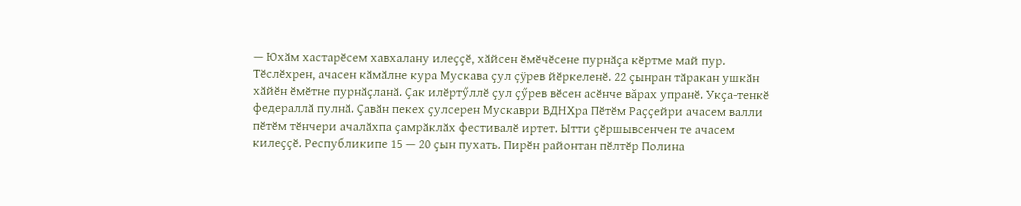— Юхӑм хастарӗсем хавхалану илеҫҫӗ, хӑйсен ӗмӗчӗсене пурнӑҫа кӗртме май пур. Тӗслӗхрен, ачасен кӑмӑлне кура Мускава ҫул çÿрев йӗркеленӗ. 22 ҫынран тӑракан ушкӑн хӑйӗн ӗмӗтне пурнӑҫланӑ. Ҫак илӗртӳллӗ ҫул ҫӳрев вӗсен асӗнче вăрах упранӗ. Укҫа-тенкӗ федераллӑ пулнӑ. Ҫавӑн пекех ҫулсерен Мускаври ВДНХра Пӗтӗм Раҫҫейри ачасем валли пӗтӗм тӗнчери ачалӑхпа ҫамрӑклӑх фестивалӗ иртет. Ытти ҫӗршывсенчен те ачасем килеҫҫӗ. Республикипе 15 — 20 ҫын пухать. Пирӗн районтан пӗлтӗр Полина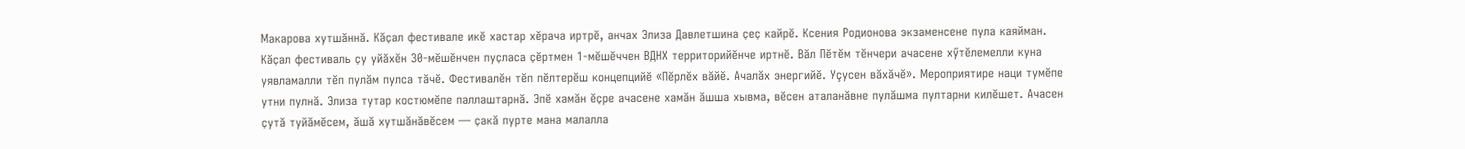Макарова хутшӑннӑ. Кӑҫал фестивале икӗ хастар хӗрача иртрӗ, анчах Элиза Давлетшина ҫеҫ кайрӗ. Ксения Родионова экзаменсене пула каяйман. Кӑҫал фестиваль ҫу уйӑхӗн 30-мӗшӗнчен пуҫласа ҫӗртмен 1-мӗшӗччен ВДНХ территорийӗнче иртнӗ. Вӑл Пӗтӗм тӗнчери ачасене хӳтӗлемелли куна уявламалли тӗп пулӑм пулса тӑчӗ. Фестивалӗн тӗп пӗлтерӗш концепцийӗ «Пӗрлӗх вӑйӗ. Ачалӑх энергийӗ. Уçусен вӑхӑчӗ». Мероприятире наци тумӗпе утни пулнӑ. Элиза тутар костюмӗпе паллаштарнă. Эпӗ хамӑн ӗҫре ачасене хамӑн ӑшша хывма, вӗсен аталанӑвне пулӑшма пултарни килӗшет. Ачасен ҫутӑ туйӑмӗсем, ӑшӑ хутшӑнӑвӗсем — ҫакă пурте мана малалла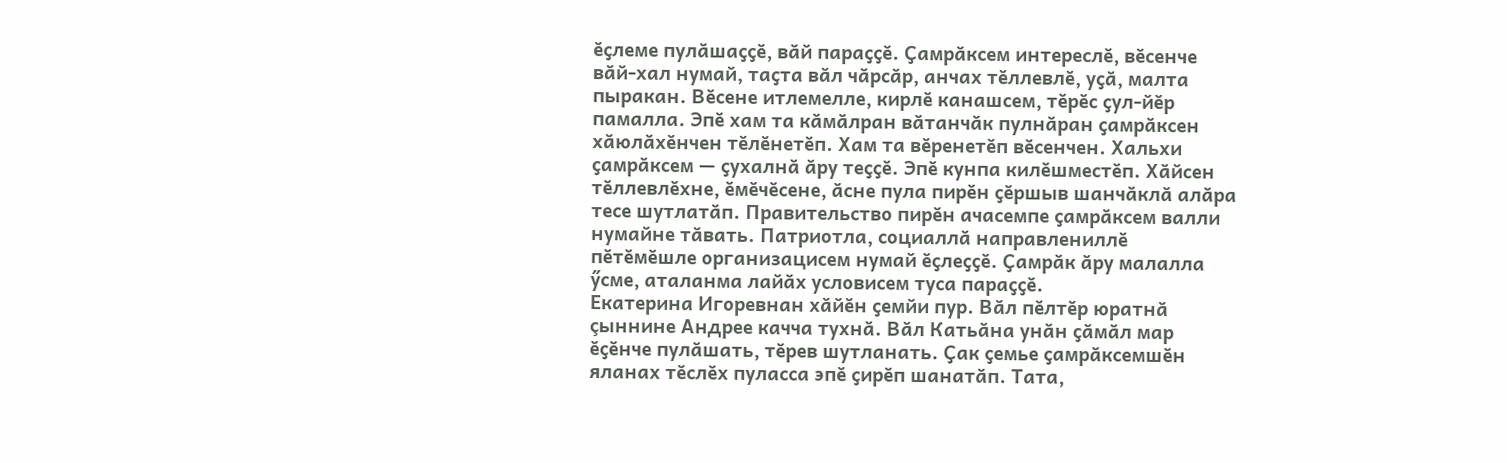ӗҫлеме пулӑшаҫҫӗ, вӑй параҫҫӗ. Ҫамрӑксем интереслӗ, вӗсенче вӑй-хал нумай, таҫта вӑл чӑрсӑр, анчах тӗллевлӗ, уҫӑ, малта пыракан. Вӗсене итлемелле, кирлӗ канашсем, тӗрӗс ҫул-йӗр памалла. Эпӗ хам та кӑмӑлран вӑтанчӑк пулнӑран ҫамрӑксен хӑюлӑхӗнчен тӗлӗнетӗп. Хам та вӗренетӗп вӗсенчен. Хальхи ҫамрӑксем — ҫухалнӑ ӑру теҫҫӗ. Эпӗ кунпа килӗшместӗп. Хӑйсен тӗллевлӗхне, ӗмӗчӗсене, ӑсне пула пирӗн ҫӗршыв шанчӑклӑ алӑра тесе шутлатӑп. Правительство пирӗн ачасемпе ҫамрӑксем валли нумайне тӑвать. Патриотла, социаллӑ направлениллӗ пӗтӗмӗшле организацисем нумай ӗҫлеҫҫӗ. Ҫамрӑк ӑру малалла ӳсме, аталанма лайӑх условисем туса параҫҫӗ.
Екатерина Игоревнан хӑйӗн ҫемйи пур. Вӑл пӗлтӗр юратнӑ çыннине Андрее качча тухнӑ. Вӑл Катьӑна унӑн ҫӑмӑл мар ӗҫӗнче пулӑшать, тӗрев шутланать. Ҫак ҫемье ҫамрӑксемшӗн яланах тӗслӗх пуласса эпӗ ҫирӗп шанатӑп. Тата,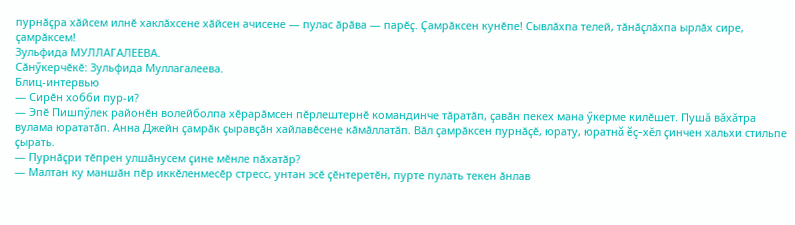пурнӑҫра хӑйсем илнӗ хаклӑхсене хӑйсен ачисене — пулас ӑрӑва — парӗҫ. Ҫамрӑксен кунӗпе! Сывлӑхпа телей, тӑнӑҫлӑхпа ырлӑх сире, ҫамрӑксем!
Зульфида МУЛЛАГАЛЕЕВА.
Сӑнӳкерчӗкӗ: Зульфида Муллагалеева.
Блиц-интервью
— Сирӗн хобби пур-и?
— Эпӗ Пишпӳлек районӗн волейболпа хӗрарӑмсен пӗрлештернӗ командинче тӑратӑп, ҫавӑн пекех мана ӳкерме килӗшет. Пушă вăхăтра вулама юрататӑп. Анна Джейн ҫамрӑк ҫыравҫӑн хайлавӗсене кӑмӑллатӑп. Вӑл ҫамрӑксен пурнӑҫӗ, юрату, юратнă ĕç-хĕл ҫинчен хальхи стильпе ҫырать.
— Пурнӑҫри тӗпрен улшӑнусем ҫине мӗнле пӑхатӑр?
— Малтан ку маншӑн пӗр иккӗленмесӗр стресс, унтан эсӗ ҫӗнтеретӗн, пурте пулать текен ӑнлав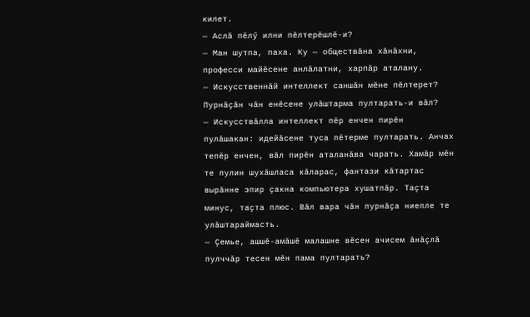килет.
— Аслӑ пӗлӳ илни пӗлтерӗшлӗ-и?
— Ман шутпа, паха. Ку — обществӑна хӑнӑхни, професси майӗсене анлӑлатни, харпӑр аталану.
— Искусственнӑй интеллект саншӑн мӗне пӗлтерет? Пурнӑҫӑн чӑн енӗсене улӑштарма пултарать-и вӑл?
— Искусствӑлла интеллект пӗр енчен пирӗн пулăшакан: идейӑсене туса пӗтерме пултарать. Анчах тепӗр енчен, вӑл пирӗн аталанӑва чарать. Хамӑр мӗн те пулин шухӑшласа кӑларас, фантази кӑтартас вырӑнне эпир ҫакна компьютера хушатпӑр. Таҫта минус, таҫта плюс. Вӑл вара чӑн пурнӑҫа ниепле те улӑштараймасть.
— Ҫемье, ашшӗ-амӑшӗ малашне вӗсен ачисем ӑнӑҫлӑ пулччӑр тесен мӗн пама пултарать?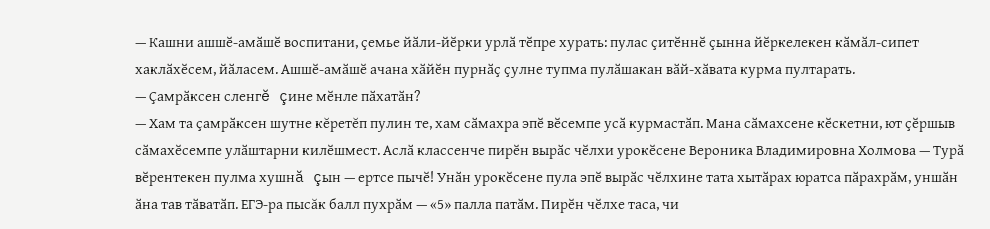— Кашни ашшӗ-амӑшӗ воспитани, ҫемье йӑли-йӗрки урлӑ тӗпре хурать: пулас ҫитӗннӗ ҫынна йӗркелекен кӑмӑл-сипет хаклӑхӗсем, йӑласем. Ашшӗ-амӑшӗ ачана хӑйӗн пурнӑҫ ҫулне тупма пулӑшакан вӑй-хӑвата курма пултарать.
— Ҫамрӑксен сленгĕ çине мӗнле пӑхатӑн?
— Хам та ҫамрӑксен шутне кĕретĕп пулин те, хам сӑмахра эпӗ вӗсемпе усӑ курмастӑп. Мана сӑмахсене кӗскетни, ют ҫӗршыв сӑмахӗсемпе улӑштарни килӗшмест. Аслӑ классенче пирӗн вырӑс чӗлхи урокӗсене Вероника Владимировна Холмова — Турӑ вӗрентекен пулма хушнă çын — ертсе пычӗ! Унӑн урокӗсене пула эпӗ вырӑс чӗлхине тата хытӑрах юратса пӑрахрӑм, уншӑн ӑна тав тӑватӑп. ЕГЭ-ра пысăк балл пухрӑм — «5» палла патӑм. Пирӗн чӗлхе таса, чи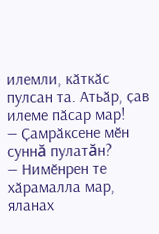илемли, кӑткӑс пулсан та. Атьӑр, ҫав илеме пӑсар мар!
— Ҫамрӑксене мӗн суннă пулатăн?
— Нимӗнрен те хӑрамалла мар, яланах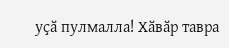уҫӑ пулмалла! Хӑвӑр тавра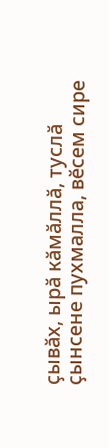ҫывӑх, ырӑ кӑмӑллӑ, туслӑ ҫынсене пухмалла, вӗсем сире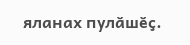яланах пулӑшӗҫ.